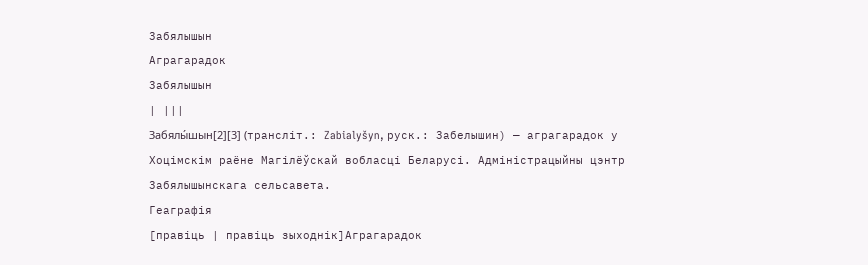Забялышын
Аграгарадок
Забялышын
| |||
Забялы́шын[2][3] (трансліт.: Zabialyšyn, руск.: Забелышин) — аграгарадок у Хоцімскім раёне Магілёўскай вобласці Беларусі. Адміністрацыйны цэнтр Забялышынскага сельсавета.
Геаграфія
[правіць | правіць зыходнік]Аграгарадок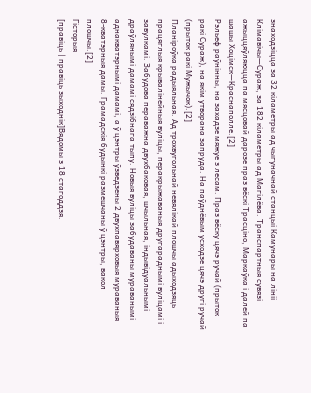знаходзіцца за 32 кіламетры ад чыгуначнай станцыі Камунары на лініі Клімавічы—Сураж, за 182 кіламетры ад Магілёва. Транспартныя сувязі ажыццяўляюцца па мясцовай дарозе праз вёскі Трасціно, Маркаўка і далей па шашы Хоцімск—Краснаполле.[2]
Рэльеф раўнінны, на захадзе мяжуе з лесам. Праз вёску цячэ ручай (прыток ракі Сураж), на якім утворана запруда. На паўднёвым усходзе цячэ другі ручай (прыток ракі Мужычок).[2]
Планіроўка радыяльная. Ад трохвугольнай невялікай плошчы адыходзяць працяглыя крывалінейныя вуліцы, перакрыжаваныя другараднымі вуліцамі і завулкамі. Забудова пераважна двухбаковая, шчыльная, індывідуальнымі драўлянымі дамамі сядзібнага тыпу. Новыя вуліцы забудаваны мураванымі аднакватэрнымі дамамі, а ў цэнтры ўзведзены 2 двухпавярховыя мураваныя 8-кватэрныя дамы. Грамадскія будынкі размешчаны ў цэнтры, вакол плошчы.[2]
Гісторыя
[правіць | правіць зыходнік]Вядомы з 18 стагоддзя.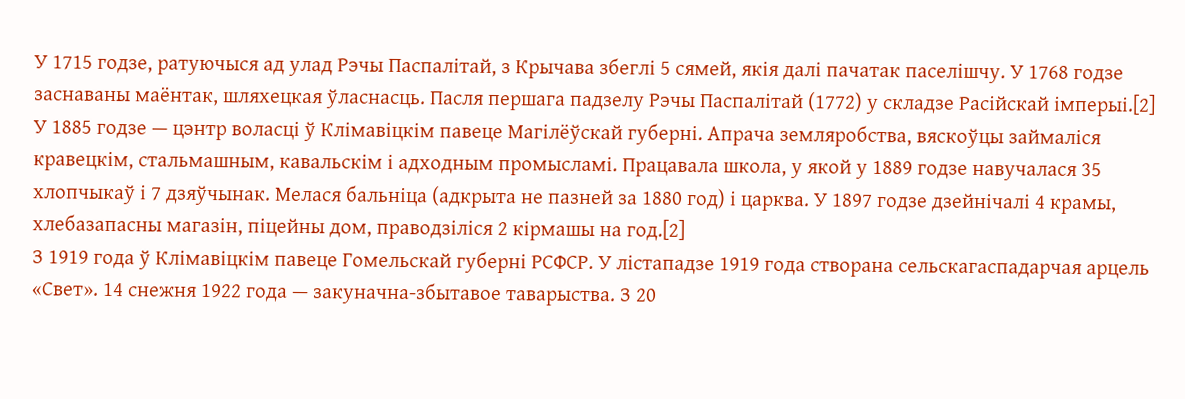У 1715 годзе, ратуючыся ад улад Рэчы Паспалітай, з Крычава збеглі 5 сямей, якія далі пачатак паселішчу. У 1768 годзе заснаваны маёнтак, шляхецкая ўласнасць. Пасля першага падзелу Рэчы Паспалітай (1772) у складзе Расійскай імперыі.[2]
У 1885 годзе — цэнтр воласці ў Клімавіцкім павеце Магілёўскай губерні. Апрача земляробства, вяскоўцы займаліся кравецкім, стальмашным, кавальскім і адходным промысламі. Працавала школа, у якой у 1889 годзе навучалася 35 хлопчыкаў і 7 дзяўчынак. Мелася бальніца (адкрыта не пазней за 1880 год) і царква. У 1897 годзе дзейнічалі 4 крамы, хлебазапасны магазін, піцейны дом, праводзіліся 2 кірмашы на год.[2]
З 1919 года ў Клімавіцкім павеце Гомельскай губерні РСФСР. У лістападзе 1919 года створана сельскагаспадарчая арцель «Свет». 14 снежня 1922 года — закуначна-збытавое таварыства. З 20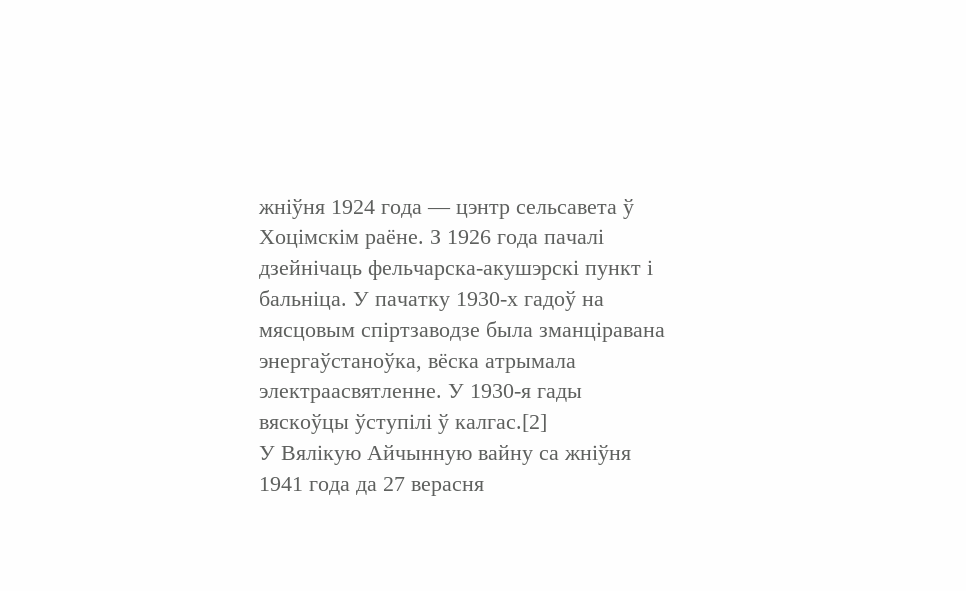жніўня 1924 года — цэнтр сельсавета ў Хоцімскім раёне. З 1926 года пачалі дзейнічаць фельчарска-акушэрскі пункт і бальніца. У пачатку 1930-х гадоў на мясцовым спіртзаводзе была зманціравана энергаўстаноўка, вёска атрымала электраасвятленне. У 1930-я гады вяскоўцы ўступілі ў калгас.[2]
У Вялікую Айчынную вайну са жніўня 1941 года да 27 верасня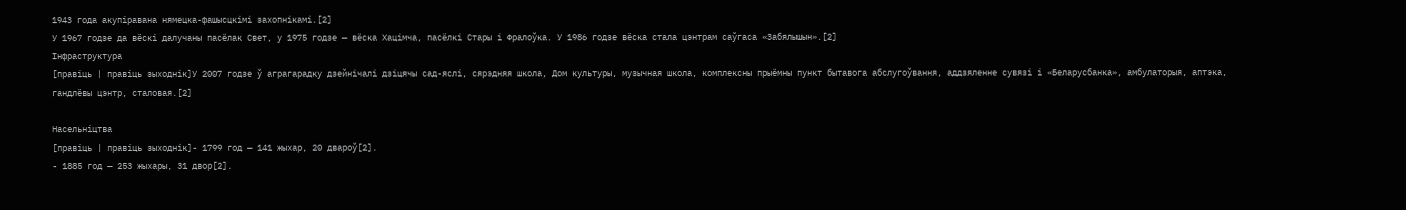1943 года акупіравана нямецка-фашысцкімі захопнікамі.[2]
У 1967 годзе да вёскі далучаны пасёлак Свет, у 1975 годзе — вёска Хацімча, пасёлкі Стары і Фралоўка. У 1986 годзе вёска стала цэнтрам саўгаса «Забялышын».[2]
Інфраструктура
[правіць | правіць зыходнік]У 2007 годзе ў аграгарадку дзейнічалі дзіцячы сад-яслі, сярэдняя школа, Дом культуры, музычная школа, комплексны прыёмны пункт бытавога абслугоўвання, аддзяленне сувязі і «Беларусбанка», амбулаторыя, аптэка, гандлёвы цэнтр, сталовая.[2]

Насельніцтва
[правіць | правіць зыходнік]- 1799 год — 141 жыхар, 20 двароў[2].
- 1885 год — 253 жыхары, 31 двор[2].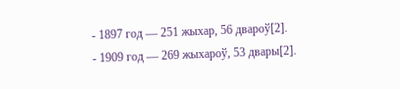- 1897 год — 251 жыхар, 56 двароў[2].
- 1909 год — 269 жыхароў, 53 двары[2].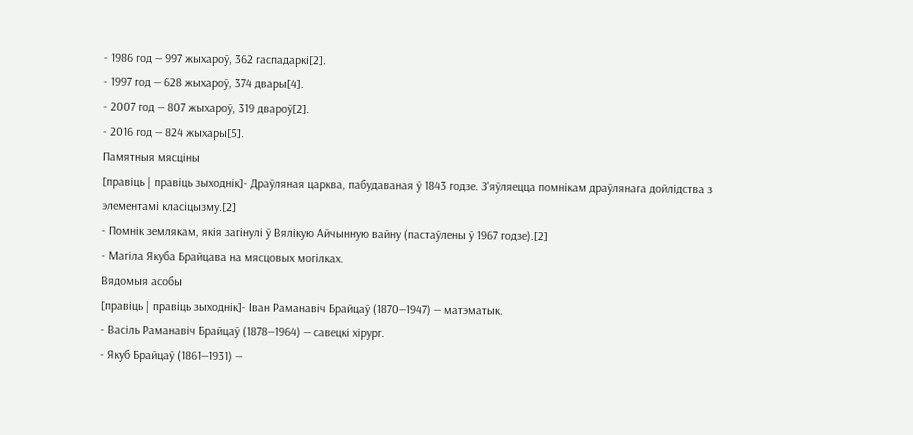- 1986 год — 997 жыхароў, 362 гаспадаркі[2].
- 1997 год — 628 жыхароў, 374 двары[4].
- 2007 год — 807 жыхароў, 319 двароў[2].
- 2016 год — 824 жыхары[5].
Памятныя мясціны
[правіць | правіць зыходнік]- Драўляная царква, пабудаваная ў 1843 годзе. З'яўляецца помнікам драўлянага дойлідства з элементамі класіцызму.[2]
- Помнік землякам, якія загінулі ў Вялікую Айчынную вайну (пастаўлены ў 1967 годзе).[2]
- Магіла Якуба Брайцава на мясцовых могілках.
Вядомыя асобы
[правіць | правіць зыходнік]- Іван Раманавіч Брайцаў (1870—1947) — матэматык.
- Васіль Раманавіч Брайцаў (1878—1964) — савецкі хірург.
- Якуб Брайцаў (1861—1931) —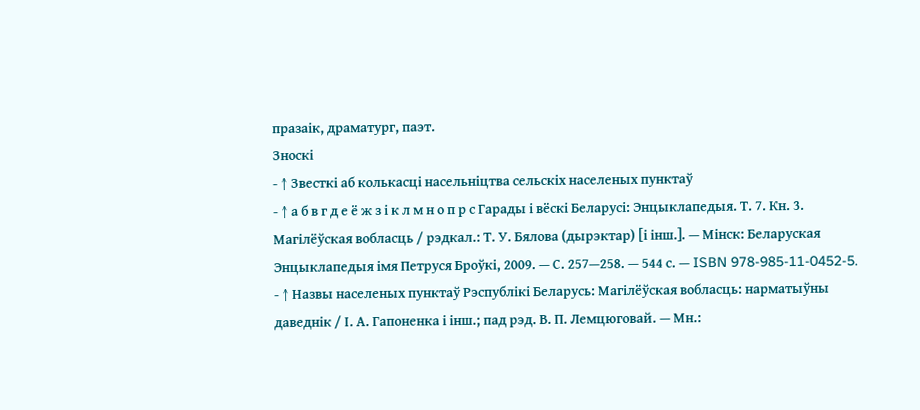празаік, драматург, паэт.
Зноскі
- ↑ Звесткі аб колькасці насельніцтва сельскіх населеных пунктаў
- ↑ а б в г д е ё ж з і к л м н о п р с Гарады і вёскі Беларусі: Энцыклапедыя. Т. 7. Кн. 3. Магілёўская вобласць / рэдкал.: Т. У. Бялова (дырэктар) [і інш.]. — Мінск: Беларуская Энцыклапедыя імя Петруся Броўкі, 2009. — С. 257—258. — 544 с. — ISBN 978-985-11-0452-5.
- ↑ Назвы населеных пунктаў Рэспублікі Беларусь: Магілёўская вобласць: нарматыўны даведнік / І. А. Гапоненка і інш.; пад рэд. В. П. Лемцюговай. — Мн.: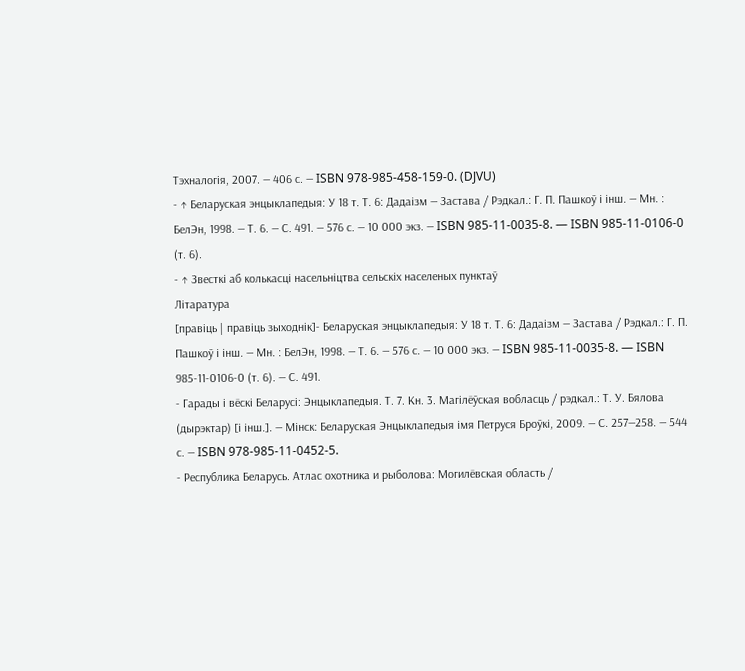Тэхналогія, 2007. — 406 с. — ISBN 978-985-458-159-0. (DJVU)
- ↑ Беларуская энцыклапедыя: У 18 т. Т. 6: Дадаізм — Застава / Рэдкал.: Г. П. Пашкоў і інш. — Мн. : БелЭн, 1998. — Т. 6. — С. 491. — 576 с. — 10 000 экз. — ISBN 985-11-0035-8. — ISBN 985-11-0106-0 (т. 6).
- ↑ Звесткі аб колькасці насельніцтва сельскіх населеных пунктаў
Літаратура
[правіць | правіць зыходнік]- Беларуская энцыклапедыя: У 18 т. Т. 6: Дадаізм — Застава / Рэдкал.: Г. П. Пашкоў і інш. — Мн. : БелЭн, 1998. — Т. 6. — 576 с. — 10 000 экз. — ISBN 985-11-0035-8. — ISBN 985-11-0106-0 (т. 6). — С. 491.
- Гарады і вёскі Беларусі: Энцыклапедыя. Т. 7. Кн. 3. Магілёўская вобласць / рэдкал.: Т. У. Бялова (дырэктар) [і інш.]. — Мінск: Беларуская Энцыклапедыя імя Петруся Броўкі, 2009. — С. 257—258. — 544 с. — ISBN 978-985-11-0452-5.
- Республика Беларусь. Атлас охотника и рыболова: Могилёвская область /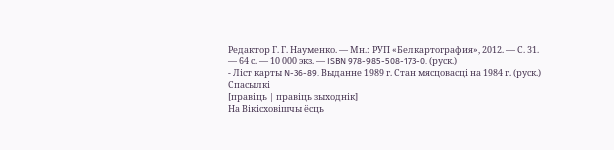Редактор Г. Г. Науменко. — Мн.: РУП «Белкартография», 2012. — С. 31. — 64 с. — 10 000 экз. — ISBN 978-985-508-173-0. (руск.)
- Ліст карты N-36-89. Выданне 1989 г. Стан мясцовасці на 1984 г. (руск.)
Спасылкі
[правіць | правіць зыходнік]
На Вікісховішчы ёсць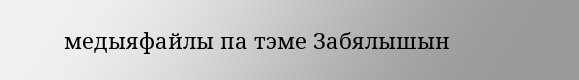медыяфайлы па тэме Забялышын